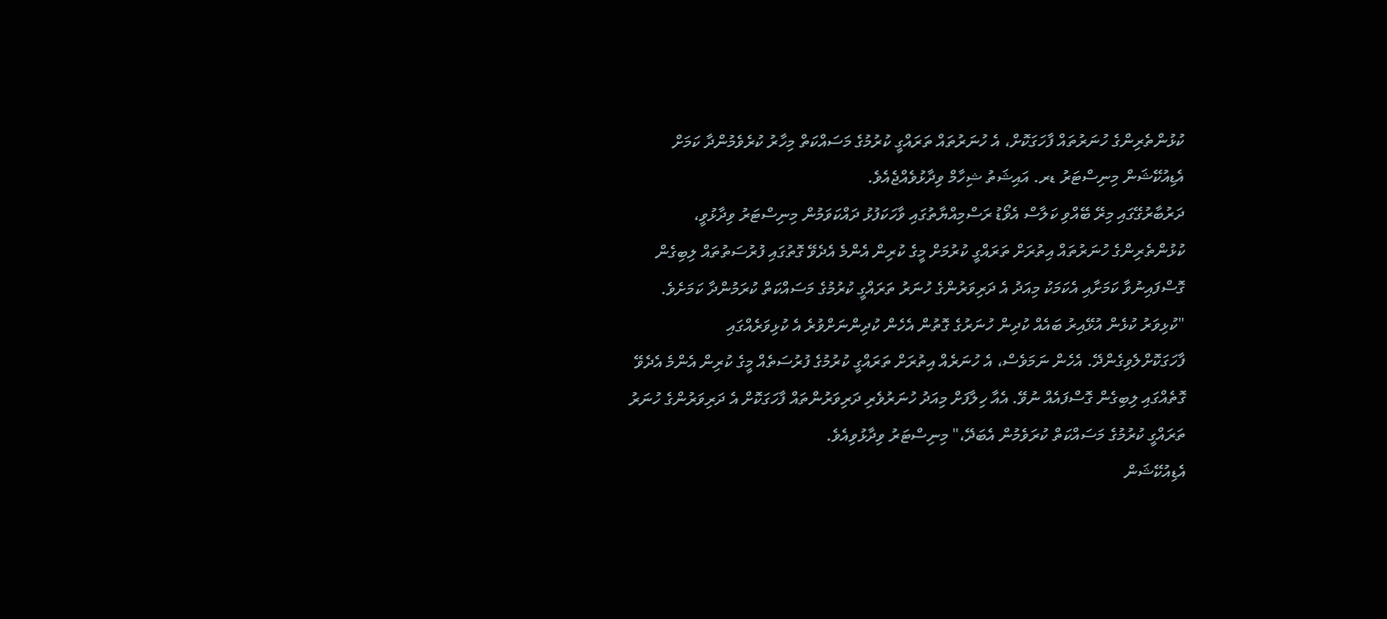ކުޅުންތެރިންގެ ހުނަރުތައް ފާހަގަކޮށް، އެ ހުނަރުތައް ތަރައްގީ ކުރުމުގެ މަސައްކަތް މިހާރު ކުރެވެމުންދާ ކަމަށް އެޑިއުކޭޝަން މިނިސްޓަރު ޑރ. އައިޝަތު ޝިހާމް ވިދާޅުވެއްޖެއެވެ.
ދަރުބާރުގޭގައި މިރޭ ބޭއްވި ކަލާސް އެވޯޑު ރަސްމިއްޔާތުގައި ވާހަކަފުޅު ދައްކަވަމުން މިނިސްޓަރު ވިދާޅުވީ، ކުޅުންތެރިންގެ ހުނަރުތައް އިތުރަށް ތަރައްގީ ކުރުމަށް މީގެ ކުރިން އެންމެ އެދެވޭ ގޮތުގައި ފުރުސަތުތައް ލިބިގެން ގޮސްފައިނުވާ ކަމަށާއި އެކަމަކު މިއަދު އެ ދަރިވަރުންގެ ހުނަރު ތަރައްގީ ކުރުމުގެ މަސައްކަތް ކުރަމުންދާ ކަމަށެވެ.
"ކުޅިވަރު ކުޅެން އުޅޭއިރު ބައެއް ކުދިން ހުނަރުގެ ގޮތުން އެހެން ކުދިންނަށްވުރެ އެ ކުޅިވަރެއްގައި ފާހަގަކޮށްލެވިގެންދޭ. އެހެން ނަމަވެސް، އެ ހުނަރެއް އިތުރަށް ތަރައްގީ ކުރުމުގެ ފުރުސަތެއް މީގެ ކުރިން އެންމެ އެދެވޭ ގޮތެއްގައި ލިބިގެން ގޮސްފައެއް ނުވޭ. އެއާ ހިލާފަށް މިއަދު ހުނަރުވެރި ދަރިވަރުންތައް ފާހަގަކޮށް އެ ދަރިވަރުންގެ ހުނަރު ތަރައްގީ ކުރުމުގެ މަސައްކަތް ކުރަވެމުން އެބަދޭ،" މިނިސްޓަރު ވިދާޅުވިއެވެ.
އެޑިއުކޭޝަން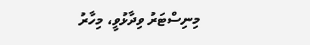މިނިސްޓަރު ވިދާޅުވީ، މިހާރު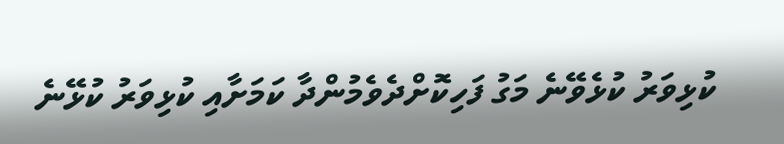ކުޅިވަރު ކުޅެވޭނެ މަގު ފަހިކޮށްދެވެމުންދާ ކަމަށާއި ކުޅިވަރު ކުޅޭނެ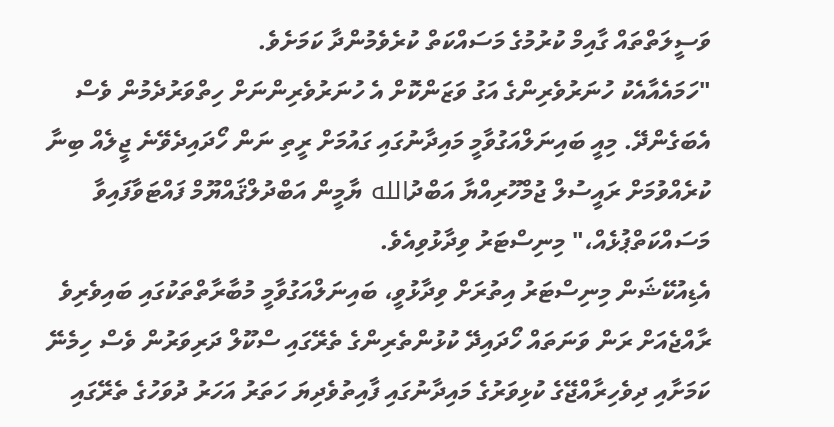ވަސީލަތްތައް ގާއިމް ކުރުމުގެ މަސައްކަތް ކުރެވެމުންދާ ކަމަށެވެ.
"ހަމައެއާއެކު ހުނަރުވެރިންގެ އަގު ވަޒަންކޮށް އެ ހުނަރުވެރިންނަށް ހިތްވަރުދެމުން ވެސް އެބަގެންދޭ. މިއީ ބައިނަލްއަގުވާމީ މައިދާނުގައި ގައުމަށް ރީތި ނަން ހޯދައިދެވޭނެ ޖީލެއް ބިނާ ކުރެއްވުމަށް ރައީސުލް ޖުމްހޫރިއްޔާ އަބްދުالله ޔާމީން އަބްދުލްޤައްޔޫމް ފައްޓަވާފައިވާ މަސައްކަތްޕުޅެއް،" މިނިސްޓަރު ވިދާޅުވިއެވެ.
އެޑިއުކޭޝަން މިނިސްޓަރު އިތުރަށް ވިދާޅުވީ، ބައިނަލްއަގުވާމީ މުބާރާތްތަކުގައި ބައިވެރިވެ ރާއްޖެއަށް ރަން ވަނަތައް ހޯދައިދޭ ކުޅުންތެރިންގެ ތެރޭގައި ސްކޫލް ދަރިވަރުން ވެސް ހިމެނޭ ކަމަށާއި ދިވެހިރާއްޖޭގެ ކުޅިވަރުގެ މައިދާނުގައި ފާއިތުވެދިޔަ ހަތަރު އަހަރު ދުވަހުގެ ތެރޭގައި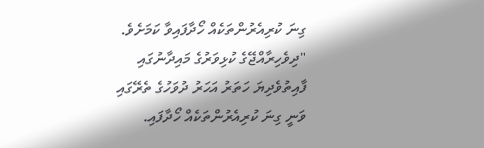ގިނަ ކުރިއެރުންތަކެއް ހޯދާފައިވާ ކަމަށެވެ.
"ދިވެހިރާއްޖޭގެ ކުޅިވަރުގެ މައިދާނުގައި ފާއިތުވެދިޔަ ހަތަރު އަހަރު ދުވަހުގެ ތެރޭގައި ވަނީ ގިނަ ކުރިއެރުންތަކެއް ހޯދާފައި.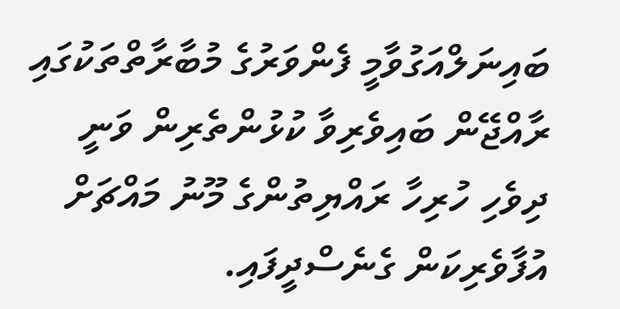ބައިނަލްއަގުވާމީ ފެންވަރުގެ މުބާރާތްތަކުގައި ރާއްޖޭން ބައިވެރިވާ ކުޅުންތެރިން ވަނީ ދިވެހި ހުރިހާ ރައްޔިތުންގެ މޫނު މައްޗަށް އުފާވެރިކަން ގެނެސްދީފައި.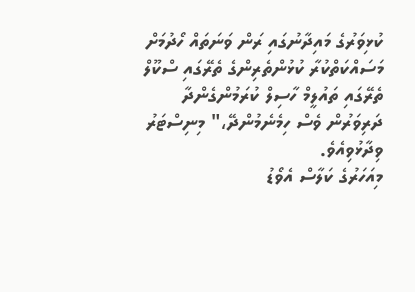ކުޅިވަރުގެ މައިދާނުގައި ރަން ވަނަތައް ހޯދުމަށް މަސައްކަތްކުރާ ކުޅުންތެރިންގެ ތެރޭގައި ސްކޫލް ތެރޭގައި ތައުލީމް ހާސިލް ކުރަމުންގެންދާ ދަރިވަރުން ވެސް ހިމެނެމުންދޭ،" މިނިސްޓަރު ވިދާޅުވިއެވެ.
މިއަހަރުގެ ކަލާސް އެވޯޑު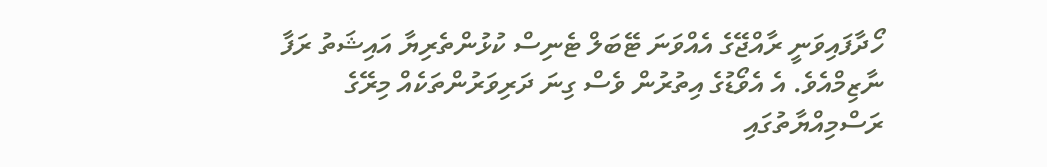ހޯދާފައިވަނީ ރާއްޖޭގެ އެއްވަނަ ޓޭބަލް ޓެނިސް ކުޅުންތެރިޔާ އައިޝަތު ރަފާ ނާޒިމްއެވެ. އެ އެވޯޑުގެ އިތުރުން ވެސް ގިނަ ދަރިވަރުންތަކެއް މިރޭގެ ރަސްމިއްޔާތުގައި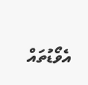އެވޯޑުތައް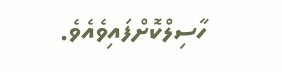ހާސިލްކޮށްފައިވެއެވެ.